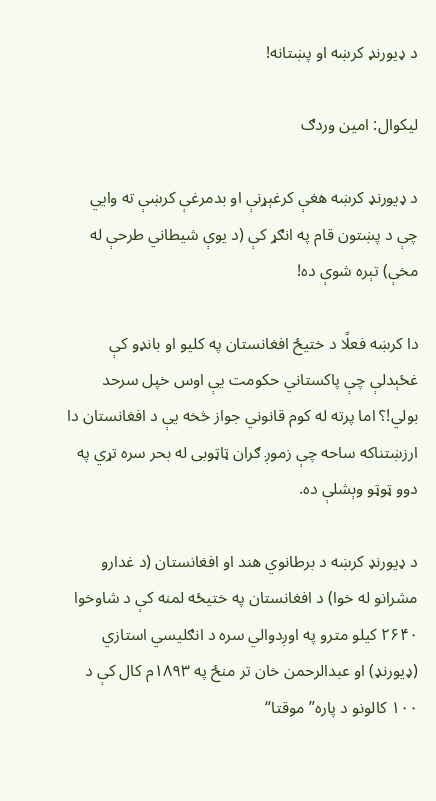د ډيورنډ کرښه او پښتانه!

ليکوال: امين وردګ

د ډيورنډ کرښه هغې کرغېړنې او بدمرغې کرښې ته وايي چې د پښتون قام په انګړ کې (د يوې شيطاني طرحې له مخې) تېره شوې ده!

دا کرښه فعلًا د ختيځ افغانستان په کليو او بانډو کې غځېدلې چې پاکستاني حکومت يې اوس خپل سرحد بولي!؟ اما پرته له کوم قانوني جواز څخه يې د افغانستان دا ارزښتناکه ساحه چې زموږ ګران ټاټوبى له بحر سره تړي په دوو ټوټو وېشلې ده.

د ډيورنډ کرښه د برطانوي هند او افغانستان (د غدارو مشرانو له خوا) د افغانستان په ختيځه لمنه کې د شاوخوا ۲۶۴۰ کيلو مترو په اوږدوالي سره د انګليسي استازي (ډيورنډ) او عبدالرحمن خان تر منځ په ۱۸۹۳م کال کې د ۱۰۰ کالونو د پاره” موقتا“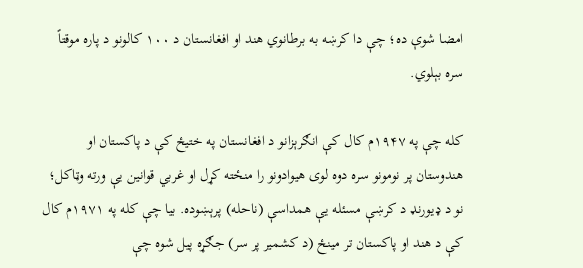امضا شوې ده؛ چې دا کرښه به برطانوي هند او افغانستان د ۱۰۰ کالونو د پاره موقتاً سره بېلوي.

کله چې په ۱۹۴۷م کال کې انګرېزانو د افغانستان په ختيځ کې د پاکستان او هندوستان پر نومونو سره دوه لوى هيوادونو را منځته کړل او غربي قوانين يې ورته وټاکل؛ نو د ډيورنډ د کرښې مسئله يې همداسې (ناحله) پرېښوده. بيا چې کله په ۱۹۷۱م کال کې د هند او پاکستان تر مينځ (د کشمير پر سر) جګړه پيل شوه چې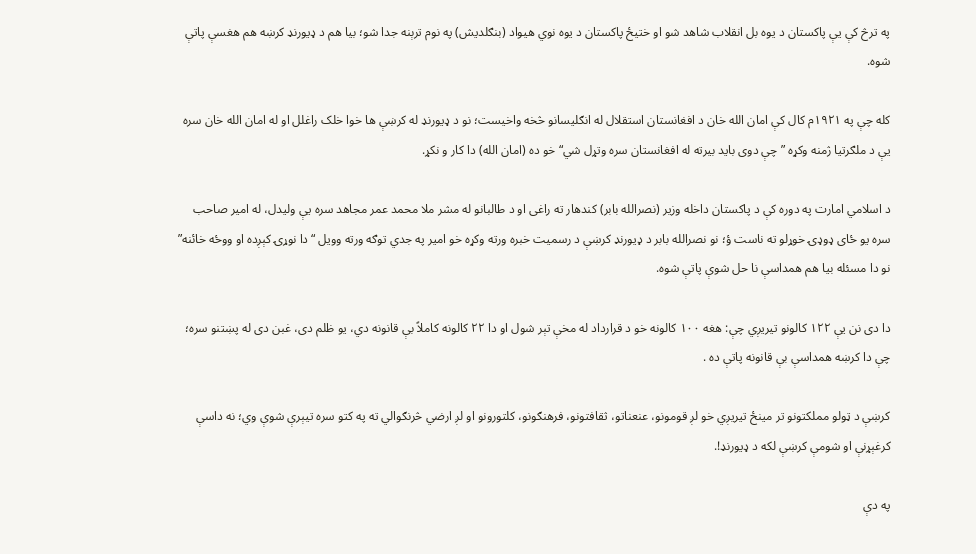په ترڅ کې يې پاکستان د يوه بل انقلاب شاهد شو او ختيځ پاکستان د يوه نوي هيواد (بنګلديش) په نوم ترېنه جدا شو؛ بيا هم د ډيورنډ کرښه هم هغسې پاتې شوه.

کله چې په ۱۹۲۱م کال کې امان الله خان د افغانستان استقلال له انګليسانو څخه واخيست؛ نو د ډيورنډ له کرښې ها خوا خلک راغلل او له امان الله خان سره يې د ملګرتيا ژمنه وکړه ”چې دوى بايد بيرته له افغانستان سره وتړل شي“ خو ده (امان الله) دا کار و نکړ.

د اسلامي امارت په دوره کې د پاکستان داخله وزير (نصرالله بابر) کندهار ته راغى او د طالبانو له مشر ملا محمد عمر مجاهد سره يې وليدل، له امير صاحب سره يو ځاى ډوډۍ خوړلو ته ناست ؤ؛ نو نصرالله بابر د ډيورنډ کرښې د رسميت خبره ورته وکړه خو امير په جدي توګه ورته وويل “دا نوړۍ کېږده او ووځه خائنه” نو دا مسئله بيا هم همداسې نا حل شوې پاتې شوه.

دا دى نن يې ۱۲۲ کالونو تيريږي چې: هغه ۱۰۰ کالونه خو د قرارداد له مخې تېر شول او دا ۲۲ کالونه کاملاً بې قانونه دي، يو ظلم دى، غبن دى له پښتنو سره؛ چې دا کرښه همداسې بې قانونه پاتې ده .

کرښې د ټولو مملکتونو تر مينځ تيريږي خو لږ قومونو، عنعناتو، ثقافتونو، فرهنګونو، کلتورونو او لږ ارضي څرنګوالي ته په کتو سره تيېرې شوې وي؛ نه داسې کرغېړنې او شومې کرښې لکه د ډيورنډ!.

په دې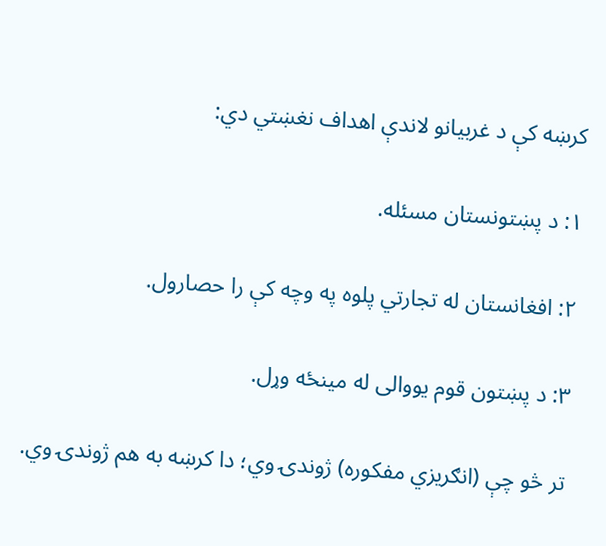کرښه کې د غربيانو لاندې اهداف نغښتي دي:

۱: د پښتونستان مسئله.

۲: افغانستان له تجارتي پلوه په وچه کې را حصارول.

۳: د پښتون قوم يووالى له مينځه وړل.

تر څو چې (انګريزي مفکوره) ژوندۍ وي؛ دا کرښه به هم ژوندۍ وي.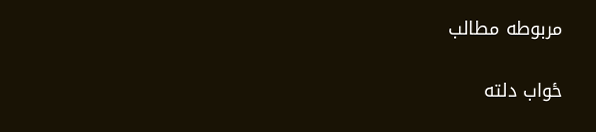مربوطه مطالب

ځواب دلته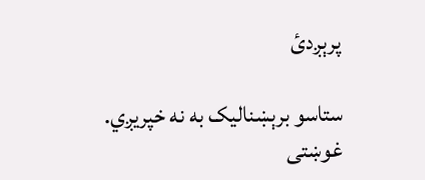پرېږدئ

ستاسو برېښناليک به نه خپريږي. غوښتى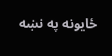ځایونه په نښه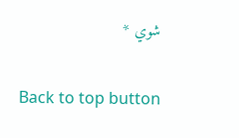شوي *

Back to top button